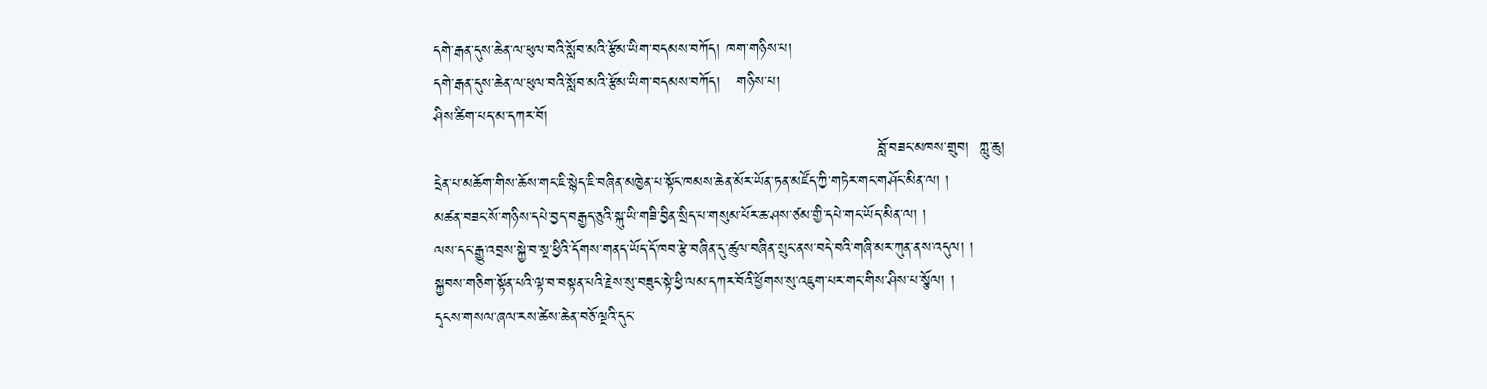དགེ་རྒན་དུས་ཆེན་ལ་ཕུལ་བའི་སློབ་མའི་རྩོམ་ཡིག་བདམས་བཀོད། ཁག་གཉིས་པ།
དགེ་རྒན་དུས་ཆེན་ལ་ཕུལ་བའི་སློབ་མའི་རྩོམ་ཡིག་བདམས་བཀོད།   གཉིས་པ།
ཤིས་ཚིག་པད་མ་དཀར་བོ།
                                                                                    བློ་བཟང་མཁས་གྲུབ།  ཀླུ་ཆུ།
དྲེན་པ་མཆོག་གིས་ཆོས་གང་ཇི་སྙེད་ཇི་བཞིན་མཁྱེན་པ་སྟོང་ཁམས་ཆེན་མོར་ཡོན་ཏན་མཛོད་ཀྱི་གཏེར་གང་གཤོང་མིན་ལ། །
མཚན་བཟང་སོ་གཉིས་དཔེ་བྱད་བརྒྱད་ཅུའི་སྐུ་ཡི་གཟི་བྱིན་སྲིད་པ་གསུམ་པོར་ཆ་ཤས་ཙམ་གྱི་དཔེ་གང་ཡོད་མིན་ལ། །
ལས་དང་རྒྱུ་འབྲས་སྐྱེ་བ་སྔ་ཕྱིའི་དོགས་གནད་ཡོད་དོ་ཁབ་རྩེ་བཞིན་དུ་ཚུལ་བཞིན་སྲུང་ནས་བདེ་བའི་གཞི་མར་ཀུན་ནས་འདུལ། །
སྐྱབས་གཅིག་སྟོན་པའི་ལྟ་བ་བསྟན་པའི་རྗེས་སུ་བཟུང་སྟེ་ཕྱི་ལམ་དཀར་བོའི་ཕྱོགས་སུ་འཇུག་པར་གང་གིས་ཤིས་པ་སྩོལ། །
དྭངས་གསལ་ཞལ་རས་ཚེས་ཆེན་བཅོ་ལྔའི་དུང་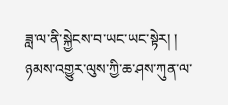ཟླ་ལ་ནི་སྐྱེངས་བ་ཡང་ཡང་སྟེར། །
ཉམས་འགྱུར་ལུས་ཀྱི་ཆ་ཤས་ཀུན་ལ་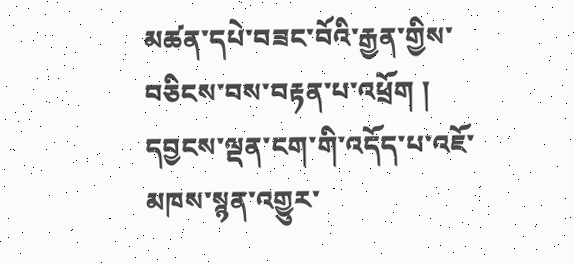མཚན་དཔེ་བཟང་བོའི་རྒྱན་གྱིས་བཅིངས་བས་བརྟན་པ་འཕྲོག །
དབྱངས་ལྡན་ངག་གི་འདོད་པ་འཇོ་མཁས་སྙན་འགྱུར་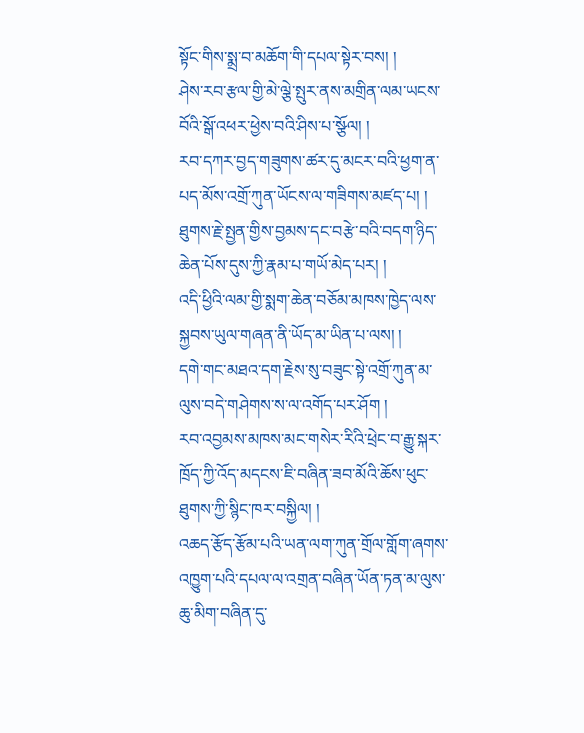སྟོང་གིས་སྨྲ་བ་མཆོག་གི་དཔལ་སྟེར་བས། །
ཤེས་རབ་རྩལ་གྱི་མེ་ལྕེ་སྤུར་ནས་མགྲིན་ལམ་ཡངས་བོའི་སྒོ་འཕར་ཕྱེས་བའི་ཤིས་པ་སྩོལ། །
རབ་དཀར་བྱད་གཟུགས་ཚར་དུ་མངར་བའི་ཕྱག་ན་པད་མོས་འགྲོ་ཀུན་ཡོངས་ལ་གཟིགས་མཛད་པ། །
ཐུགས་རྗེ་སྤྱན་གྱིས་བྱམས་དང་བརྩེ་བའི་བདག་ཉིད་ཆེན་པོས་དུས་ཀྱི་རྣམ་པ་གཡོ་མེད་པར། །
འདི་ཕྱིའི་ལམ་གྱི་སྨག་ཆེན་བཅོམ་མཁས་ཁྱེད་ལས་སྐྱབས་ཡུལ་གཞན་ནི་ཡོད་མ་ཡིན་པ་ལས། །
དགེ་གང་མཐའ་དག་རྗེས་སུ་བཟུང་སྟེ་འགྲོ་ཀུན་མ་ལུས་བདེ་གཤེགས་ས་ལ་འགོད་པར་ཤོག །
རབ་འབྱམས་མཁས་མང་གསེར་རིའི་ཕྲེང་བ་རྒྱུ་སྐར་ཁྲོད་ཀྱི་འོད་མདངས་ཇི་བཞིན་ཟབ་མོའི་ཆོས་ཕུང་ཐུགས་ཀྱི་སྙིང་ཁར་བསྐྱིལ། །
འཆད་རྩོད་རྩོམ་པའི་ཡན་ལག་ཀུན་གྲོལ་གློག་ཞགས་འཁྱུག་པའི་དཔལ་ལ་འགྲན་བཞིན་ཡོན་ཏན་མ་ལུས་ཆུ་མིག་བཞིན་དུ་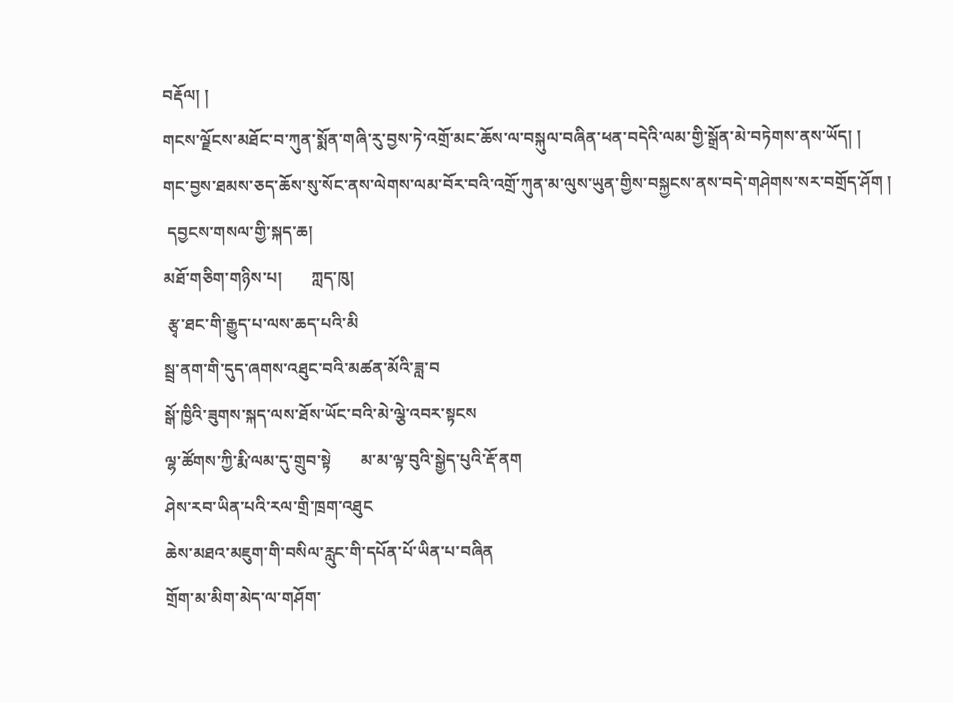བརྡོལ། །
གངས་ལྗོངས་མཐོང་བ་ཀུན་སྨོན་གཞི་རུ་བྱས་ཏེ་འགྲོ་མང་ཆོས་ལ་བསྐུལ་བཞིན་ཕན་བདེའི་ལམ་གྱི་སྒྲོན་མེ་བཏེགས་ནས་ཡོད། །
གང་བྱས་ཐམས་ཅད་ཆོས་སུ་སོང་ནས་ལེགས་ལམ་བོར་བའི་འགྲོ་ཀུན་མ་ལུས་ཡུན་གྱིས་བསྐྱངས་ནས་བདེ་གཤེགས་སར་བགྲོད་ཤོག །
 དབྱངས་གསལ་གྱི་སྐད་ཆ།
མཐོ་གཅིག་གཉིས་པ།       ཀླད་ཁུ།
 རྩྭ་ཐང་གི་རྒྱུད་པ་ལས་ཆད་པའི་མི
སྦྲ་ནག་གི་དུད་ཞགས་འཐུང་བའི་མཚན་མོའི་ཟླ་བ
སྒོ་ཁྱིའི་ཟུགས་སྐད་ལས་ཐོས་ཡོང་བའི་མེ་ལྕེ་འབར་སྟངས
ལྷ་ཚོགས་ཀྱི་རྨི་ལམ་དུ་གྲུབ་སྟེ       མ་མ་ལྟ་བུའི་སྒྱེད་པུའི་རྡོ་ནག
ཤེས་རབ་ཡིན་པའི་རལ་གྲི་ཁྲག་འཐུང
ཆེས་མཐའ་མཇུག་གི་བསིལ་རླུང་གི་དཔོན་པོ་ཡིན་པ་བཞིན
གྲོག་མ་མིག་མེད་ལ་གཤོག་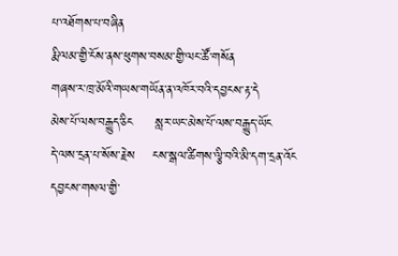པ་འཐོགས་པ་བཞིན
རྨི་ལམ་གྱི་ངོས་ནས་ཕུགས་བསམ་གྱི་ལང་ཚོ་གསོན
གཞས་ར་ཁྲ་མོའི་གཡས་གཡོན་ན་འཁོར་བའི་དབྱངས་རྟ་དེ
མེས་པོ་ལས་བརྒྱུད་ཅིང     སླར་ཡང་མེས་པོ་ལས་བརྒྱུད་ཡོང
དེ་ལས་དྲན་པ་སོས་རྗེས    ངས་སྒལ་ཚིགས་ལྕི་བའི་མི་དག་དྲན་འོང
དབྱངས་གསལ་གྱི་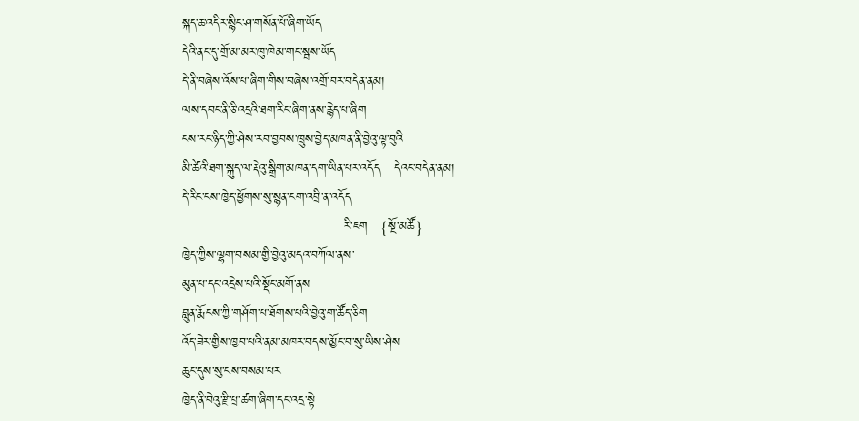སྐད་ཆ་འདིར་སྙིང་ཤ་གསོན་པོ་ཞིག་ཡོད
དེའི་ནང་དུ་གྲོ་མ་མར་ཁུ་ཁེམ་གང་སྦས་ཡོད
དེ་ནི་བཞེས་འོས་པ་ཞིག་གིས་བཞེས་འགྲོ་བར་བདེན་ནམ།
ལས་དབང་ནི་ཅི་འདྲའི་ཐག་རིང་ཞིག་ནས་རྙེད་པ་ཞིག
ངས་རང་ཉིད་ཀྱི་ཤེས་རབ་བྱབས་ཁྲུས་བྱེད་མཁན་ནི་བྱེའུ་ལྟ་བུའི
མི་ཚེའི་ཐག་སྐུད་ལ་རྡེའུ་སྒྲིག་མཁན་དག་ཡིན་པར་འདོད   དེའང་བདེན་ནམ།
དེ་རིང་ངས་ཁྱེད་ཕྱོགས་སུ་སྙན་ངག་འབྲི་ན་འདོད
                                     རི་ཇག   {སྔོ་མཚོ}
ཁྱེད་ཀྱིས་ལྷག་བསམ་གྱི་བྱེའུ་མདའ་བཀོལ་ནས་
མུན་པ་དང་འདྲེས་པའི་སྡོང་མགོ་ནས
བླུན་རྨོངས་ཀྱི་གཤོག་པ་ཐོགས་པའི་བྱེའུ་ག་ཚོད་ཅིག
འོད་ཟེར་གྱིས་ཁྱབ་པའི་ནམ་མཁར་བདས་མྱོང་བ་སུ་ཡིས་ཤེས
ཆུང་དུས་སུ་ངས་བསམ་པར
ཁྱེད་ནི་བེའུ་རྫི་པྲ་ཚག་ཞིག་དང་འདྲ་སྟེ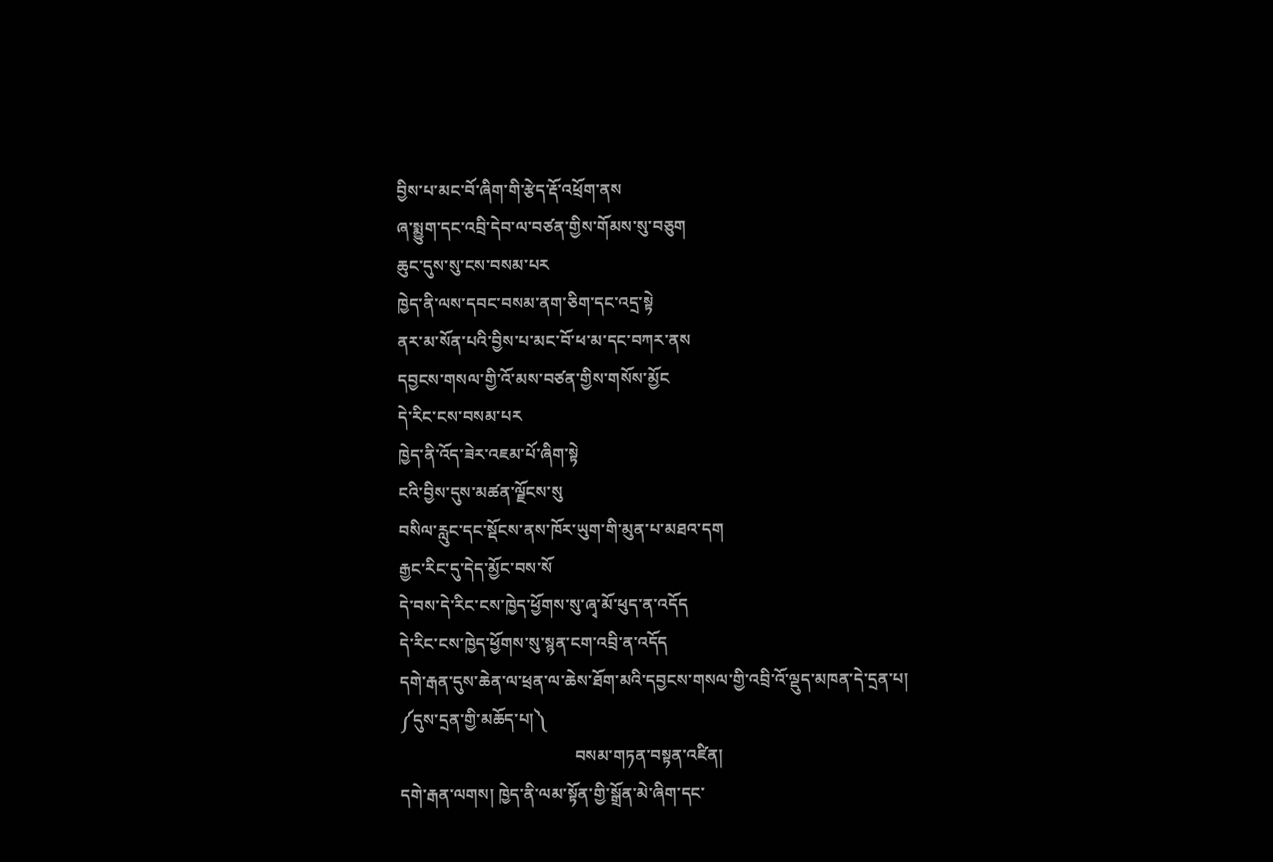བྱིས་པ་མང་བོ་ཞིག་གི་རྩེད་རྡོ་འཕྲོག་ནས
ཞ་སྨྱུག་དང་འབྲི་དེབ་ལ་བཙན་གྱིས་གོམས་སུ་བཅུག
ཆུང་དུས་སུ་ངས་བསམ་པར
ཁྱེད་ནི་ལས་དབང་བསམ་ནག་ཅིག་དང་འདྲ་སྟེ
ནར་མ་སོན་པའི་བྱིས་པ་མང་བོ་ཕ་མ་དང་བཀར་ནས
དབྱངས་གསལ་གྱི་འོ་མས་བཙན་གྱིས་གསོས་མྱོང
དེ་རིང་ངས་བསམ་པར
ཁྱེད་ནི་འོད་ཟེར་འཇམ་པོ་ཞིག་སྟེ
ངའི་བྱིས་དུས་མཚན་ལྗོངས་སུ
བསིལ་རླུང་དང་སྡོངས་ནས་ཁོར་ཡུག་གི་མུན་པ་མཐའ་དག
རྒྱང་རིང་དུ་དེད་མྱོང་བས་སོ
དེ་བས་དེ་རིང་ངས་ཁྱེད་ཕྱོགས་སུ་ཞྭ་མོ་ཕུད་ན་འདོད
དེ་རིང་ངས་ཁྱེད་ཕྱོགས་སུ་སྙན་ངག་འབྲི་ན་འདོད
དགེ་རྒན་དུས་ཆེན་ལ་ཕྲན་ལ་ཆེས་ཐོག་མའི་དབྱངས་གསལ་གྱི་འབྲི་འོ་ལྡུད་མཁན་དེ་དྲན་པ།
༼དུས་དྲན་གྱི་མཆོད་པ།༽
                                          བསམ་གཏན་བསྟན་འཛིན།
དགེ་རྒན་ལགས། ཁྱེད་ནི་ལམ་སྟོན་གྱི་སྒྲོན་མེ་ཞིག་དང་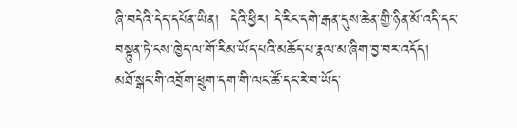ཞི་བདེའི་དེད་དཔོན་ཡིན།  དེའི་ཕྱིར། དེ་རིང་དགེ་རྒན་དུས་ཆེན་གྱི་ཉིན་མོ་འདི་དང་བསྟུན་ཏེ་ངས་ཁྱེད་ལ་གོ་རིམ་ཡོད་པའི་མཆོད་པ་རྣལ་མ་ཞིག་བྱ་བར་འདོད།
མཐོ་སྒང་གི་འབྲོག་ཕྲུག་དག་གི་ལང་ཚོ་དང་རེ་བ་ཡོད་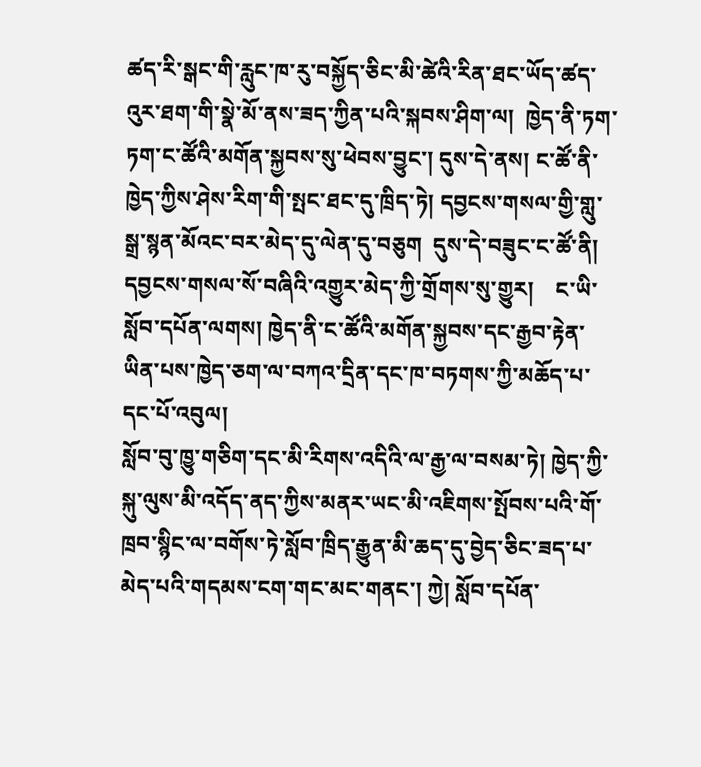ཚད་རི་སྒང་གི་རླུང་ཁ་རུ་བསྐྱོད་ཅིང་མི་ཚེའི་རིན་ཐང་ཡོད་ཚད་འུར་ཐག་གི་སྣེ་མོ་ནས་ཟད་ཀྱིན་པའི་སྐབས་ཤིག་ལ།  ཁྱེད་ནི་ཏག་ཏག་ང་ཚོའི་མགོན་སྐྱབས་སུ་ཕེབས་བྱུང་། དུས་དེ་ནས། ང་ཚོ་ནི་ཁྱེད་ཀྱིས་ཤེས་རིག་གི་སྤང་ཐང་དུ་ཁྲིད་ཏེ། དབྱངས་གསལ་གྱི་གླུ་སྒྲ་སྙན་མོའང་བར་མེད་དུ་ལེན་དུ་བཅུག  དུས་དེ་བཟུང་ང་ཚོ་ནི།  དབྱངས་གསལ་སོ་བཞིའི་འགྱུར་མེད་ཀྱི་གྲོགས་སུ་གྱུར།    ང་ཡི་སློབ་དཔོན་ལགས། ཁྱེད་ནི་ང་ཚོའི་མགོན་སྐྱབས་དང་རྒྱབ་རྟེན་ཡིན་པས་ཁྱེད་ཅག་ལ་བཀའ་དྲིན་དང་ཁ་བཏགས་ཀྱི་མཆོད་པ་དང་པོ་འབུལ།
སློབ་བུ་ཁྱུ་གཅིག་དང་མི་རིགས་འདིའི་ལ་རྒྱ་ལ་བསམ་ཏེ། ཁྱེད་ཀྱི་སྐུ་ལུས་མི་འདོད་ནད་ཀྱིས་མནར་ཡང་མི་འཇིགས་སྤོབས་པའི་གོ་ཁྲབ་སྙིང་ལ་བགོས་ཏེ་སློབ་ཁྲིད་རྒྱུན་མི་ཆད་དུ་བྱེད་ཅིང་ཟད་པ་མེད་པའི་གདམས་ངག་གང་མང་གནང་། ཀྱེ། སློབ་དཔོན་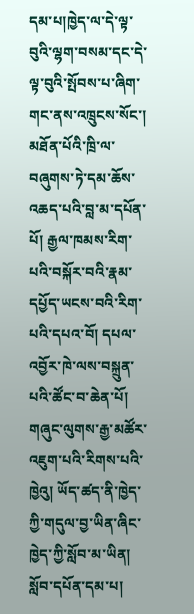དམ་པ།ཁྱེད་ལ་དེ་ལྟ་བུའི་ལྷག་བསམ་དང་དེ་ལྟ་བུའི་སྤོབས་པ་ཞིག་གང་ནས་འཁྲུངས་སོང་།
མཐོན་པོའི་ཁྲི་ལ་བཞུགས་ཏེ་དམ་ཆོས་འཆད་པའི་བླ་མ་དཔོན་པོ། རྒྱལ་ཁམས་རིག་པའི་བསྐོར་བའི་རྣམ་དཔྱོད་ཡངས་བའི་རིག་པའི་དཔའ་བོ། དཔལ་འབྱོར་ཁེ་ལས་བསྐྲུན་པའི་ཚོང་བ་ཆེན་པོ། གཞུང་ལུགས་རྒྱ་མཚོར་འཇུག་པའི་རིགས་པའི་ཁྱེའུ། ཡོད་ཚད་ནི་ཁྱེད་ཀྱི་གདུལ་བྱ་ཡིན་ཞིང་ཁྱེད་ཀྱི་སློབ་མ་ཡིན།
སློབ་དཔོན་དམ་པ།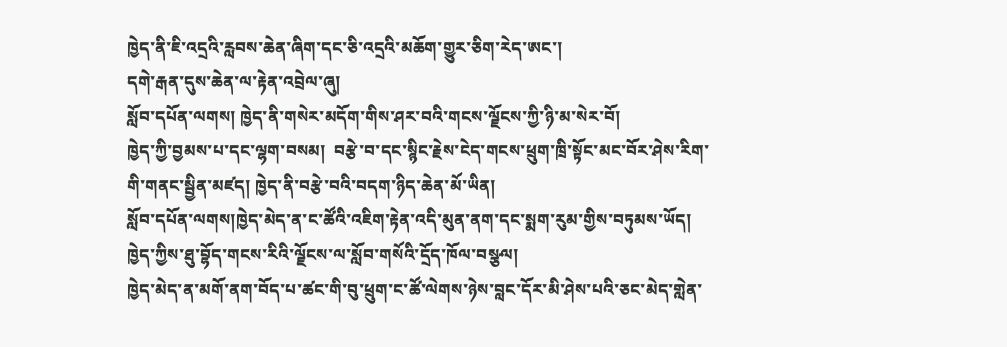ཁྱེད་ནི་ཇི་འདྲའི་རླབས་ཆེན་ཞིག་དང་ཅི་འདྲའི་མཆོག་གྱུར་ཅིག་རེད་ཨང་།
དགེ་རྒན་དུས་ཆེན་ལ་རྟེན་འབྲེལ་ཞུ།
སློབ་དཔོན་ལགས། ཁྱེད་ནི་གསེར་མདོག་གིས་ཤར་བའི་གངས་ལྗོངས་ཀྱི་ཉི་མ་སེར་བོ།
ཁྱེད་ཀྱི་བྱམས་པ་དང་ལྷག་བསམ།  བརྩེ་བ་དང་སྙིང་རྗེས་ངེད་གངས་ཕྲུག་ཁྲི་སྟོང་མང་བོར་ཤེས་རིག་གི་གནང་སྦྱིན་མཛད། ཁྱེད་ནི་བརྩེ་བའི་བདག་ཉིད་ཆེན་མོ་ཡིན།
སློབ་དཔོན་ལགས།ཁྱེད་མེད་ན་ང་ཚོའི་འཇིག་རྟེན་འདི་མུན་ནག་དང་སྨག་རུམ་གྱིས་བཏུམས་ཡོད།
ཁྱེད་ཀྱིས་ཐུ་བྷོད་གངས་རིའི་ལྗོངས་ལ་སློབ་གསོའི་དྲོད་ཁོལ་བསྩལ།
ཁྱེད་མེད་ན་མགོ་ནག་བོད་པ་ཚང་གི་བུ་ཕྲུག་ང་ཚོ་ལེགས་ཉེས་བླང་དོར་མི་ཤེས་པའི་ཅང་མེད་གླེན་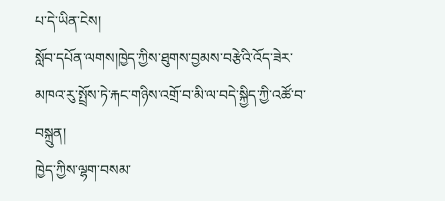པ་དེ་ཡིན་ངེས།
སློབ་དཔོན་ལགས།ཁྱེད་ཀྱིས་ཐུགས་བྱམས་བརྩེའི་འོད་ཟེར་མཁའ་རུ་སྤྲོས་ཏེ་རྐང་གཉིས་འགྲོ་བ་མི་ལ་བདེ་སྐྱིད་ཀྱི་འཚོ་བ་བསྐྲུན།
ཁྱེད་ཀྱིས་ལྷག་བསམ་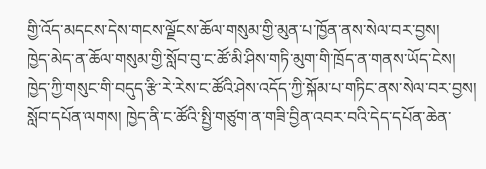གྱི་འོད་མདངས་དེས་གངས་ལྗོངས་ཆོལ་གསུམ་གྱི་མུན་པ་ཁྱོན་ནས་སེལ་བར་བྱས།
ཁྱེད་མེད་ན་ཆོལ་གསུམ་གྱི་སློབ་བུ་ང་ཚོ་མི་ཤིས་གཏི་མུག་གི་ཁྲོད་ན་གནས་ཡོད་ངེས།
ཁྱེད་ཀྱི་གསུང་གི་བདུད་རྩི་རེ་རེས་ང་ཚོའི་ཤེས་འདོད་ཀྱི་སྐོམ་པ་གཏིང་ནས་སེལ་བར་བྱས།
སློབ་དཔོན་ལགས། ཁྱེད་ནི་ང་ཚོའི་སྤྱི་གཙུག་ན་གཟི་བྱིན་འབར་བའི་དེད་དཔོན་ཆེན་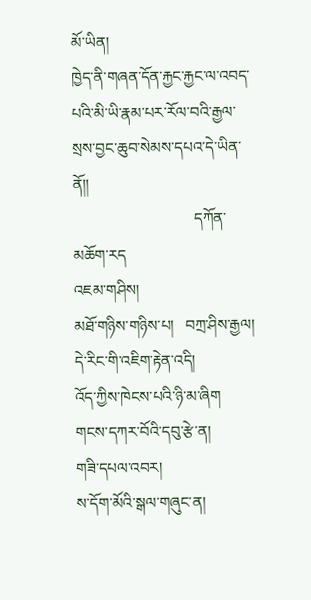མོ་ཡིན།
ཁྱེད་ནི་གཞན་དོན་རྐྱང་རྐྱང་ལ་འབད་པའི་མི་ཡི་རྣམ་པར་རོལ་བའི་རྒྱལ་སྲས་བྱང་ཆུབ་སེམས་དཔའ་དེ་ཡིན་ནོ།།
                               དཀོན་མཆོག་རད
འཇམ་གཤིས།
མཐོ་གཉིས་གཉིས་པ།   བཀྲ་ཤིས་རྒྱལ།
དེ་རིང་གི་འཇིག་རྟེན་འདི།
འོད་ཀྱིས་ཁེངས་པའི་ཉི་མ་ཞིག
གངས་དཀར་བོའི་དབུ་རྩེ་ན།
གཟི་དཔལ་འབར།
ས་དོག་མོའི་སྒལ་གཞུང་ན།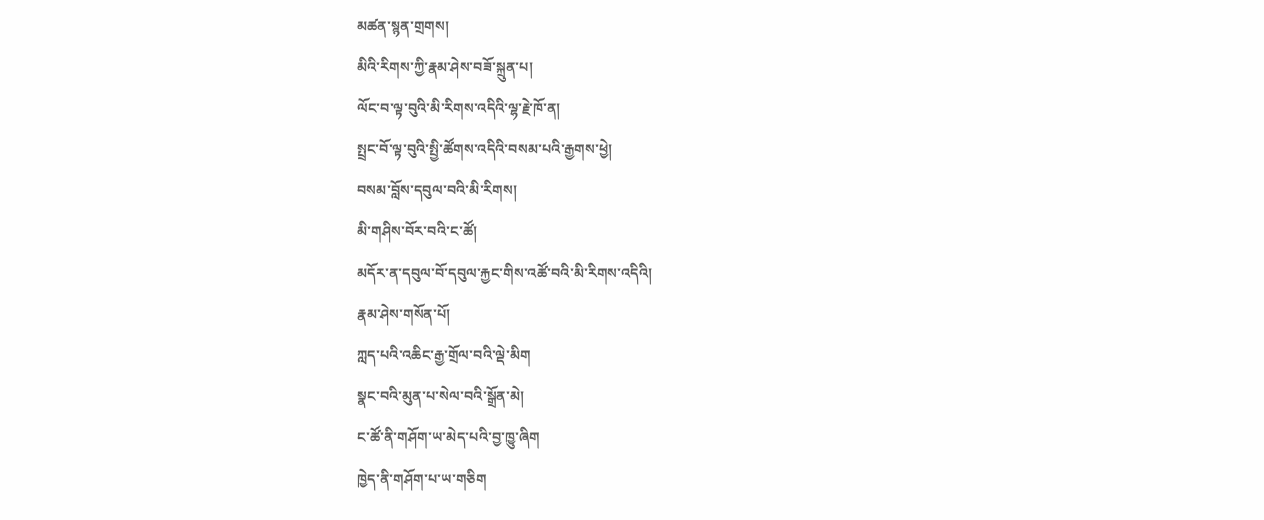མཚན་སྙན་གྲགས།
མིའི་རིགས་ཀྱི་རྣམ་ཤེས་བཟོ་སྐྲུན་པ།
ལོང་བ་ལྟ་བུའི་མི་རིགས་འདིའི་ལྷ་རྗེ་ཁོ་ན།
སྤྲང་བོ་ལྟ་བུའི་སྤྱི་ཚོགས་འདིའི་བསམ་པའི་རྒྱགས་ཕྱེ།
བསམ་བློས་དབུལ་བའི་མི་རིགས།
མི་གཤིས་བོར་བའི་ང་ཚོ།
མདོར་ན་དབུལ་བོ་དབུལ་རྐྱང་གིས་འཚོ་བའི་མི་རིགས་འདིའི།
རྣམ་ཤེས་གསོན་པོ།
ཀླད་པའི་འཆིང་རྒྱ་གྲོལ་བའི་ལྡེ་མིག
སྣང་བའི་མུན་པ་སེལ་བའི་སྒྲོན་མེ།
ང་ཚོ་ནི་གཤོག་ཡ་མེད་པའི་བྱ་ཁྱུ་ཞིག
ཁྱེད་ནི་གཤོག་པ་ཡ་གཅིག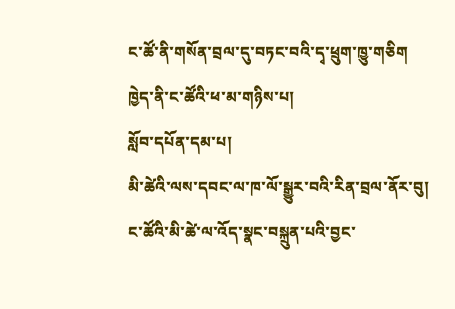ང་ཚོ་ནི་གསོན་བྲལ་དུ་བཏང་བའི་དྭ་ཕྲུག་ཁྱུ་གཅིག
ཁྱེད་ནི་ང་ཚོའི་ཕ་མ་གཉིས་པ།
སློབ་དཔོན་དམ་པ།
མི་ཚེའི་ལས་དབང་ལ་ཁ་ལོ་སྒྱུར་བའི་རིན་བྲལ་ནོར་བུ།
ང་ཚོའི་མི་ཚེ་ལ་འོད་སྣང་བསྐྲུན་པའི་བྱང་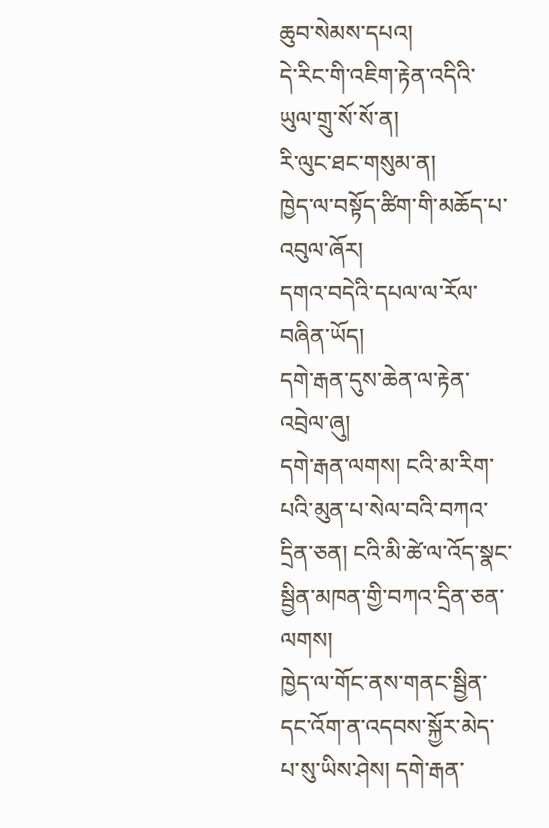ཆུབ་སེམས་དཔའ།
དེ་རིང་གི་འཇིག་རྟེན་འདིའི་ཡུལ་གྲུ་སོ་སོ་ན།
རི་ལུང་ཐང་གསུམ་ན།
ཁྱེད་ལ་བསྟོད་ཚིག་གི་མཆོད་པ་འབུལ་ཞོར།
དགའ་བདེའི་དཔལ་ལ་རོལ་བཞིན་ཡོད།
དགེ་རྒན་དུས་ཆེན་ལ་རྟེན་འབྲེལ་ཞུ།
དགེ་རྒན་ལགས། ངའི་མ་རིག་པའི་མུན་པ་སེལ་བའི་བཀའ་དྲིན་ཅན། ངའི་མི་ཚེ་ལ་འོད་སྣང་སྦྱིན་མཁན་གྱི་བཀའ་དྲིན་ཅན་ལགས།
ཁྱེད་ལ་གོང་ནས་གནང་སྦྱིན་དང་འོག་ན་འདབས་སྐྱོར་མེད་པ་སུ་ཡིས་ཤེས། དགེ་རྒན་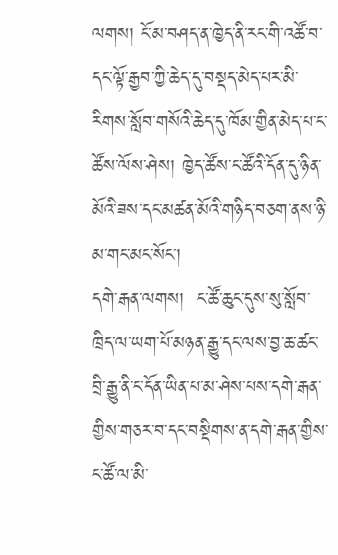ལགས། ངོ་མ་བཤད་ན་ཁྱེད་ནི་རང་གི་འཚོ་བ་དང་ལྟོ་རྒྱབ་ཀྱི་ཆེད་དུ་བསྡད་མེད་པར་མི་རིགས་སློབ་གསོའི་ཆེད་དུ་ཁོམ་གྱིན་མེད་པ་ང་ཚོས་ལོས་ཤེས། ཁྱེད་ཚོས་ང་ཚོའི་དོན་དུ་ཉིན་མོའི་ཟས་དང་མཚན་མོའི་གཉིད་བཅག་ནས་ཉི་མ་གང་མང་སོང་།
དགེ་རྒན་ལགས།  ང་ཚོ་ཆུང་དུས་སུ་སློབ་ཁྲིད་ལ་ཡག་པོ་མཉན་རྒྱུ་དང་ལས་བྱ་ཆ་ཚང་བྲི་རྒྱུ་ནི་ང་དོན་ཡིན་པ་མ་ཤེས་པས་དགེ་རྒན་གྱིས་གཅར་བ་དང་བསྡིགས་ན་དགེ་རྒན་གྱིས་ང་ཚོ་ལ་མི་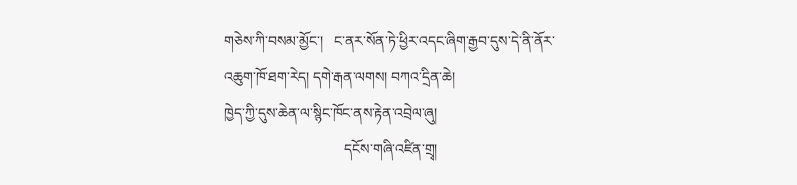གཅེས་ཀི་བསམ་མྱོང་།   ང་ནར་སོན་ཏེ་ཕྱིར་འདང་ཞིག་རྒྱབ་དུས་དེ་ནི་ནོར་འཆུག་ཁོ་ཐག་རེད། དགེ་རྒན་ལགས། བཀའ་དྲིན་ཆེ།
ཁྱེད་ཀྱི་དུས་ཆེན་ལ་སྙིང་ཁོང་ནས་རྟེན་འབྲེལ་ཞུ།
                                 དངོས་གཞི་འཛིན་གྲྭ།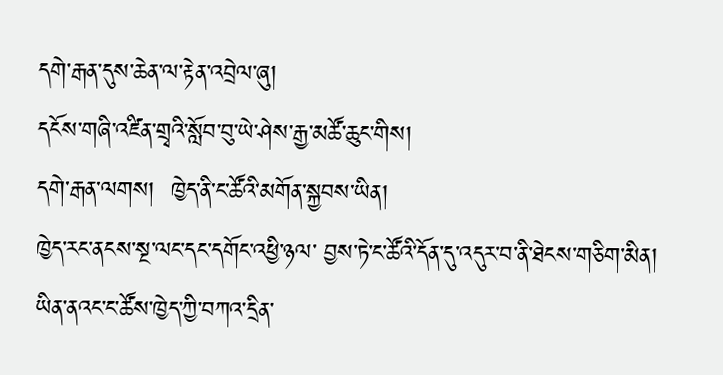དགེ་རྒན་དུས་ཆེན་ལ་རྟེན་འབྲེལ་ཞུ།
དངོས་གཞི་འཛིན་གྲྭའི་སློབ་བུ་ཡེ་ཤེས་རྒྱ་མཚོ་ཆུང་གིས།
དགེ་རྒན་ལགས།  ཁྱེད་ནི་ང་ཚོའི་མགོན་སྐྱབས་ཡིན།
ཁྱེད་རང་ནངས་སྔ་ལང་དང་དགོང་འཕྱི་ཉལ་ བྱས་ཏེ་ང་ཚོའི་དོན་དུ་འདུར་བ་ནི་ཐེངས་གཅིག་མིན།
ཡིན་ནའང་ང་ཚོས་ཁྱེད་ཀྱི་བཀའ་དྲིན་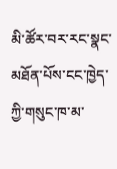མི་ཚོར་བར་རང་སྣང་མཐོན་པོས་ངང་ཁྱེད་ཀྱི་གསུང་ཁ་མ་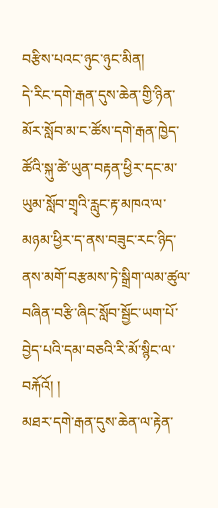བརྩིས་པའང་ཉུང་ཉུང་མིན།
དེ་རིང་དགེ་རྒན་དུས་ཆེན་གྱི་ཉིན་མོར་སློབ་མ་ང་ཚོས་དགེ་རྒན་ཁྱེད་ཚོའི་སྐུ་ཚེ་ཡུན་བརྟན་ཕྱིར་དང་མ་ཡུམ་སློབ་གྲྭའི་རླུང་རྟ་མཁའ་ལ་མཉམ་ཕྱིར་ད་ནས་བཟུང་རང་ཉིད་ནས་མགོ་བརྩམས་ཏེ་སྒྲིག་ལམ་ཚུལ་བཞིན་བརྩི་ཞིང་སློབ་སྦྱོང་ཡག་པོ་བྱེད་པའི་དམ་བཅའི་རི་མོ་སྙིང་ལ་བརྐོའོ། །
མཐར་དགེ་རྒན་དུས་ཆེན་ལ་རྟེན་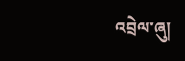འབྲེལ་ཞུ།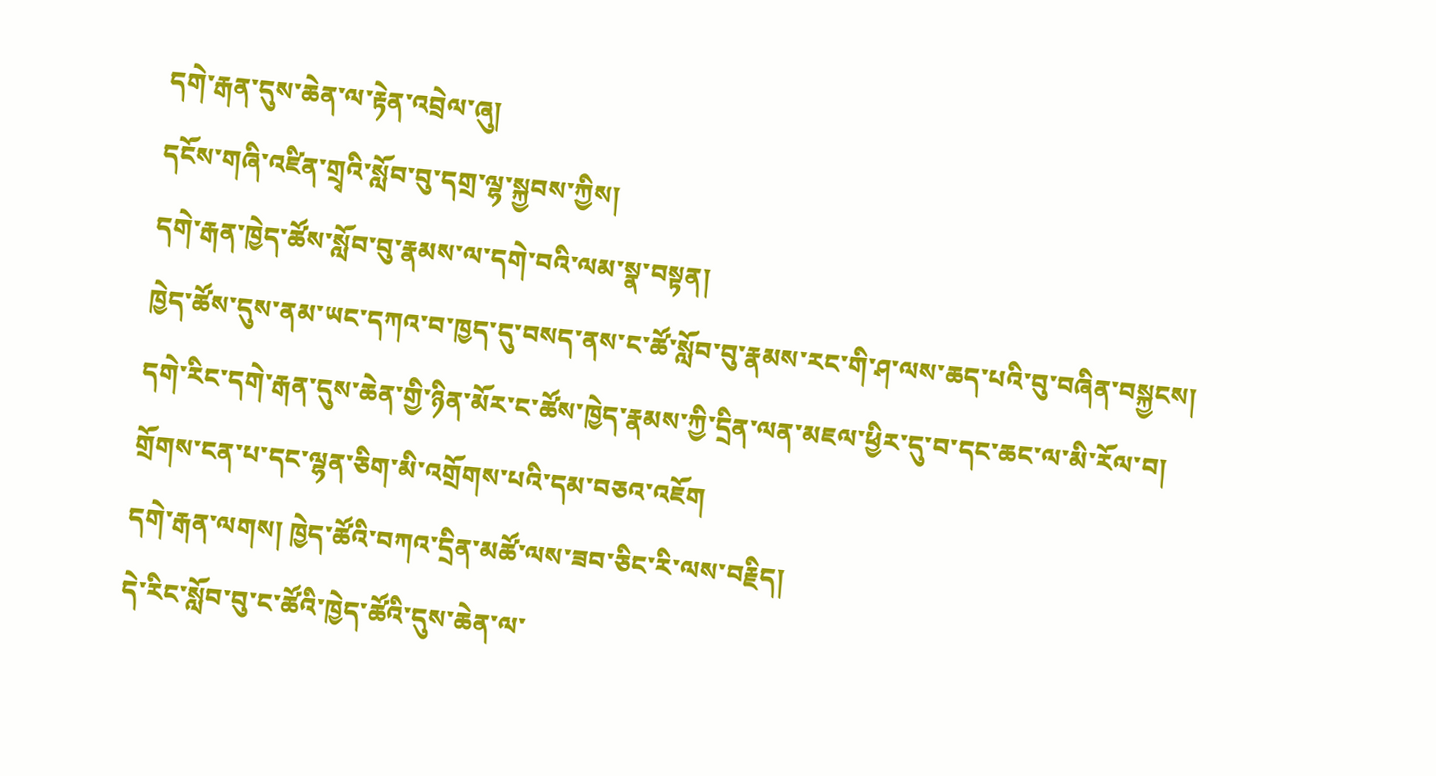དགེ་རྒན་དུས་ཆེན་ལ་རྟེན་འབྲེལ་ཞུ།
དངོས་གཞི་འཛིན་གྲྭའི་སློབ་བུ་དགྲ་ལྷ་སྐྱབས་ཀྱིས།
དགེ་རྒན་ཁྱེད་ཚོས་སློབ་བུ་རྣམས་ལ་དགེ་བའི་ལམ་སྣ་བསྟན།
ཁྱེད་ཚོས་དུས་ནམ་ཡང་དཀའ་བ་ཁྱད་དུ་བསད་ནས་ང་ཚོ་སློབ་བུ་རྣམས་རང་གི་ཤ་ལས་ཆད་པའི་བུ་བཞིན་བསྐྱངས།
དགེ་རིང་དགེ་རྒན་དུས་ཆེན་གྱི་ཉིན་མོར་ང་ཚོས་ཁྱེད་རྣམས་ཀྱི་དྲིན་ལན་མཇལ་ཕྱིར་དུ་བ་དང་ཆང་ལ་མི་རོལ་བ།
གྲོགས་ངན་པ་དང་ལྷན་ཅིག་མི་འགྲོགས་པའི་དམ་བཅའ་འཇོག
དགེ་རྒན་ལགས། ཁྱེད་ཚོའི་བཀའ་དྲིན་མཚོ་ལས་ཟབ་ཅིང་རི་ལས་བརྗིད།
དེ་རིང་སློབ་བུ་ང་ཚོའི་ཁྱེད་ཚོའི་དུས་ཆེན་ལ་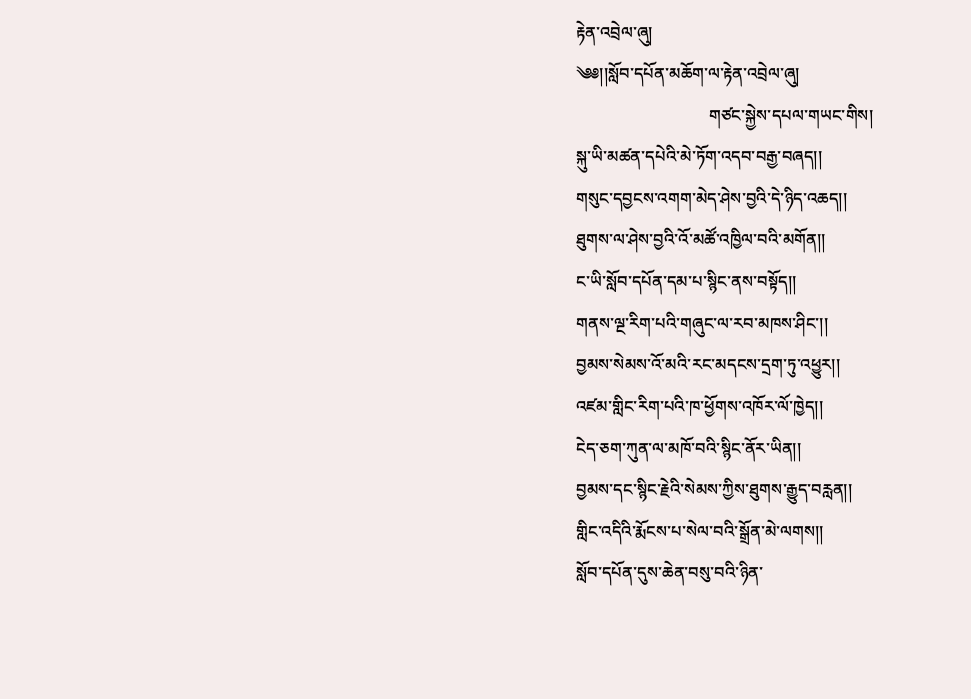རྟེན་འབྲེལ་ཞུ།
༄༅།།སློབ་དཔོན་མཆོག་ལ་རྟེན་འབྲེལ་ཞུ།
                                གཙང་སྐྱེས་དཔལ་གཡང་གིས།
སྐུ་ཡི་མཚན་དཔེའི་མེ་ཏོག་འདབ་བརྒྱ་བཞད།།
གསུང་དབྱངས་འགག་མེད་ཤེས་བྱའི་དེ་ཉིད་འཆད།།
ཐུགས་ལ་ཤེས་བྱའི་འོ་མཚོ་འཁྱིལ་བའི་མགོན།།
ང་ཡི་སློབ་དཔོན་དམ་པ་སྙིང་ནས་བསྟོད།།
གནས་ལྔ་རིག་པའི་གཞུང་ལ་རབ་མཁས་ཤིང་།།
བྱམས་སེམས་འོ་མའི་རང་མདངས་དྲག་ཏུ་འཕྱུར།།
འཛམ་གླིང་རིག་པའི་ཁ་ཕྱོགས་འཁོར་ལོ་ཁྱེད།།
ངེད་ཅག་ཀུན་ལ་མཁོ་བའི་སྙིང་ནོར་ཡིན།།
བྱམས་དང་སྙིང་རྗེའི་སེམས་ཀྱིས་ཐུགས་རྒྱུད་བརླན།།
གླིང་འདིའི་རྨོངས་པ་སེལ་བའི་སྒྲོན་མེ་ལགས།།
སློབ་དཔོན་དུས་ཆེན་བསུ་བའི་ཉིན་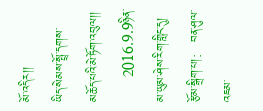མོ་འདིར།།
ཡིད་སེམས་སྤྲོ་དགས་མཆོད་པའི་མེ་ཏོག་འབུལ།།
      2016.9.9ཉིན་མ་ཡུམ་ཤེས་རིག་གླིང་དུ།
རྩོམ་སྒྲིག་པ།:   བན་ཤུལ་འཇམ་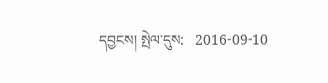དབྱངས། སྤེལ་དུས:   2016-09-10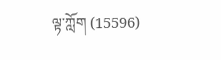ལྟ་ཀློག (15596)